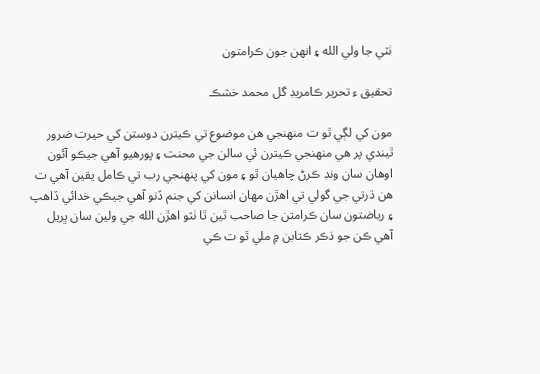ٺٽي جا ولي الله ۽ انھن جون ڪرامتون

تحقيق ء تحرير ڪامريڊ گل محمد خشڪ

مون کي لڳي ٿو ت منھنجي ھن موضوع تي ڪيترن دوستن کي حيرت ضرور ٿيندي پر ھي منھنجي ڪيترن ئي سالن جي محنت ۽ پورھيو آھي جيڪو آئون اوھان سان ونڊ ڪرڻ چاھيان ٿو ۽ مون کي پنھنجي رب تي ڪامل يقين آھي ت ھن ڌرتي جي گولي تي اھڙن مھان انسانن کي جنم ڏنو آھي جيڪي خدائي ڏاھپ ۽ رياضتون سان ڪرامتن جا صاحب ٿين ٿا ٺٽو اھڙن الله جي ولين سان ڀريل آھي ڪن جو ذڪر ڪتابن ۾ ملي ٿو ت ڪي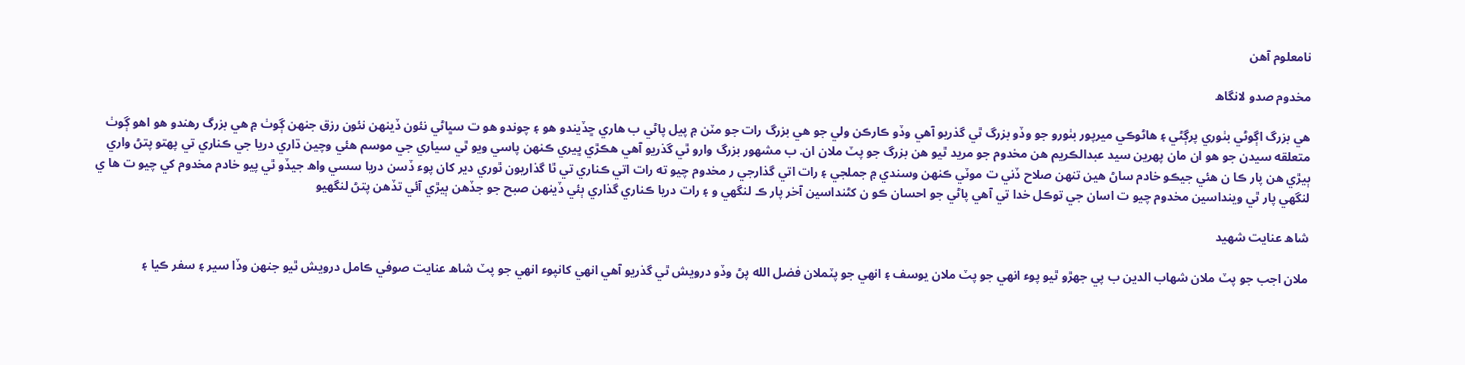نامعلوم آھن

مخدوم صدو لانگاھ

ھي بزرگ اڳوڻي بٺوري پرڳڻي ۽ ھاڻوڪي ميرپور بٺورو جو وڏو بزرگ ٿي گذريو آھي وڏو ڪارڪن ولي جو ھي بزرگ رات جو مٽن ۾ پيل پاڻي ب ھاري ڇڏيندو ھو ۽ چوندو ھو ت سڀاڻي نئون ڏينھن نئون رزق جنھن ڳوٺ ۾ ھي بزرگ رھندو ھو اھو ڳوٺ متعلقه سيدن جو ھو ان مان پھرين سيد عبدالڪريم ھن مخدوم جو مريد ٿيو ھن بزرگ جو پٽ ملان ان. ب مشھور بزرگ وارو ٿي گذريو آھي ھڪڙي ڀيري ڪنھن پاسي ويو ٿي سياري جي موسم ھئي وچين ڌاري دريا جي ڪناري تي پھتو پتڻ واري ٻيڙي ھن پار ڪا ن ھئي جيڪو خادم ساڻ ھين تنھن صلاح ڏني ت موٽي ڪنھن وسندي ۾ جملجي ۽ رات اتي گذارجي ر مخدوم چيو ته رات اتي ڪناري تي ٿا گذاريون ٿوري دير کان پوء ڏسن دريا سسي واھ جيڏو ٿي پيو خادم مخدوم کي چيو ت ھا ي لنگھي پار ٿي وينداسين مخدوم چيو ت اسان جي توڪل خدا تي آھي پاڻي جو احسان ڪو ن کڻنداسين آخر پار ڪ لنگھي و ۽ رات دريا ڪناري گذاري ٻئي ڏينھن صبح جو جڏھن ٻيڙي آئي تڏھن پتڻ لنگھيو

شاھ عنايت شھيد

ملان اجب جو پٽ ملان شھاب الدين ب پي جھڙو ٿيو پوء انھي جو پٽ ملان يوسف ۽ انھي جو پٽملان فضل الله پڻ وڏو درويش ٿي گذريو آھي انھي کانپوء انھي جو پٽ شاھ عنايت صوفي ڪامل درويش ٿيو جنھن وڏا سير ۽ سفر ڪيا ۽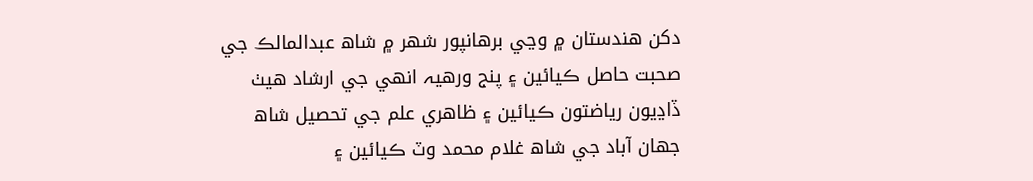دکن ھندستان ۾ وڃي برهانپور شھر ۾ شاھ عبدالمالڪ جي صحبت حاصل ڪيائين ۽ پنج ورھيہ انھي جي ارشاد ھيٺ ڏاڍيون رياضتون ڪيائين ۽ ظاھري علم جي تحصيل شاھ جھان آباد جي شاھ غلام محمد وٽ ڪيائين ۽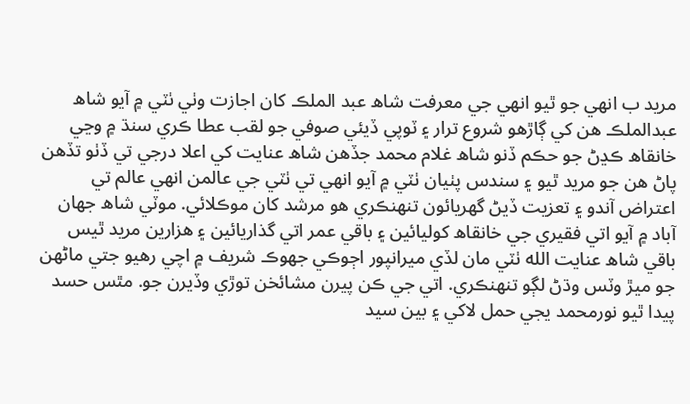مريد ب انھي جو ٿيو انھي جي معرفت شاھ عبد الملڪ کان اجازت وٺي ٺٽي ۾ آيو شاھ عبدالملڪ ھن کي ڳاڙھو شروع ترار ۽ ٽوپي ڏيئي صوفي جو لقب عطا ڪري سنڌ ۾ وڃي خانقاھ ڪڍڻ جو حڪم ڏنو شاھ غلام محمد جڏھن شاھ عنايت کي اعلا درجي تي ڏٺو تڏھن پاڻ ھن جو مريد ٿيو ۽ سندس پٺيان ٺٽي ۾ آيو انھي تي ٺٽي جي عالمن انھي عالم تي اعتراض آندو ۽ تعزيت ڏيڻ گھريائون تنھنڪري ھو مرشد کان موڪلائي. موٽي شاھ جھان آباد ۾ آيو اتي فقيري جي خانقاھ کوليائين ۽ باقي عمر اتي گذاريائين ۽ ھزارين مريد ٿيس باقي شاھ عنايت الله ٺٽي مان لڏي ميرانپور اڄوڪي جھوڪ شريف ۾ اچي رھيو جتي ماڻھن جو ميڙ وٽس وڌڻ لڳو تنھنڪري. اتي جي ڪن پيرن مشائخن توڙي وڏيرن جو. مٿس حسد پيدا ٿيو نورمحمد يجي حمل لاکي ۽ بين سيد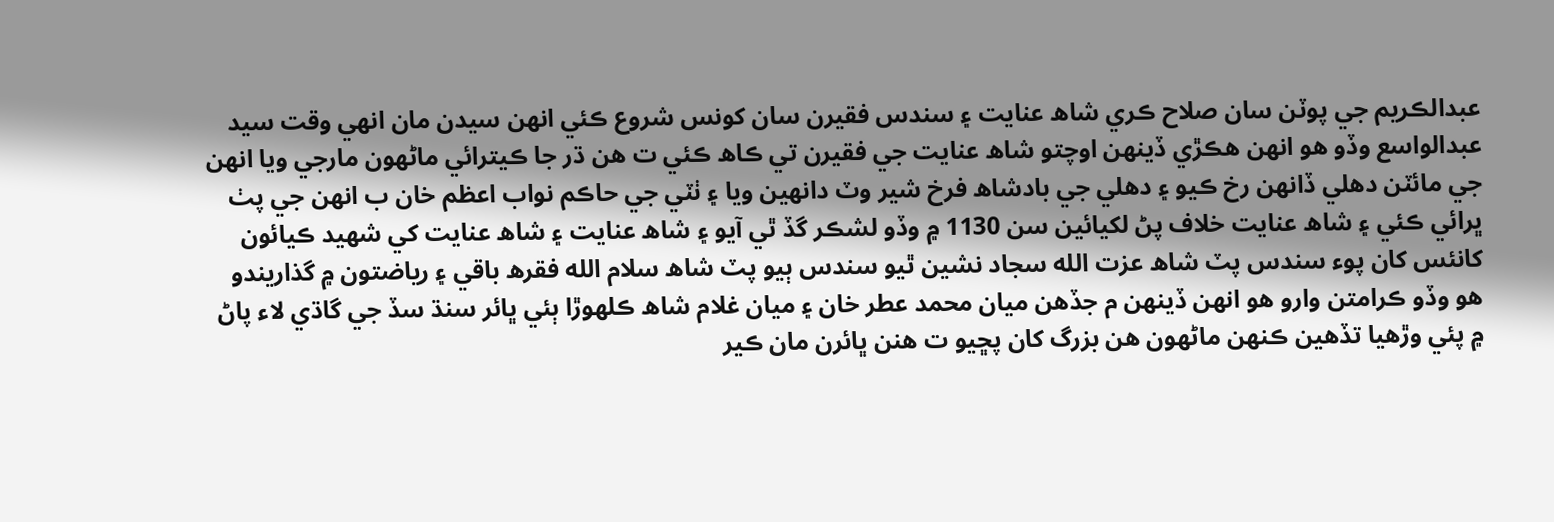عبدالڪريم جي پوٽن سان صلاح ڪري شاھ عنايت ۽ سندس فقيرن سان کونس شروع ڪئي انھن سيدن مان انھي وقت سيد عبدالواسع وڏو ھو انھن ھڪڙي ڏينھن اوچتو شاھ عنايت جي فقيرن تي ڪاھ ڪئي ت ھن ڌر جا ڪيترائي ماڻھون مارجي ويا انھن جي مائٽن دھلي ڏانھن رخ ڪيو ۽ دھلي جي بادشاھ فرخ شير وٽ دانهين ويا ۽ ٺٽي جي حاڪم نواب اعظم خان ب انھن جي پٺ ڀرائي ڪئي ۽ شاھ عنايت خلاف پڻ لکيائين سن 1130 ۾ وڏو لشڪر گڏ ٿي آيو ۽ شاھ عنايت ۽ شاھ عنايت کي شھيد ڪيائون کانئس کان پوء سندس پٽ شاھ عزت الله سجاد نشين ٿيو سندس ٻيو پٽ شاھ سلام الله فقرھ باقي ۽ رياضتون ۾ گذاريندو ھو وڏو ڪرامتن وارو ھو انھن ڏينھن م جڏھن ميان محمد عطر خان ۽ ميان غلام شاھ ڪلھوڙا ٻئي ڀائر سنڌ سڏ جي گاڌي لاء پاڻ ۾ پئي وڙھيا تڏھين ڪنھن ماڻھون ھن بزرگ کان پڇيو ت ھنن ڀائرن مان ڪير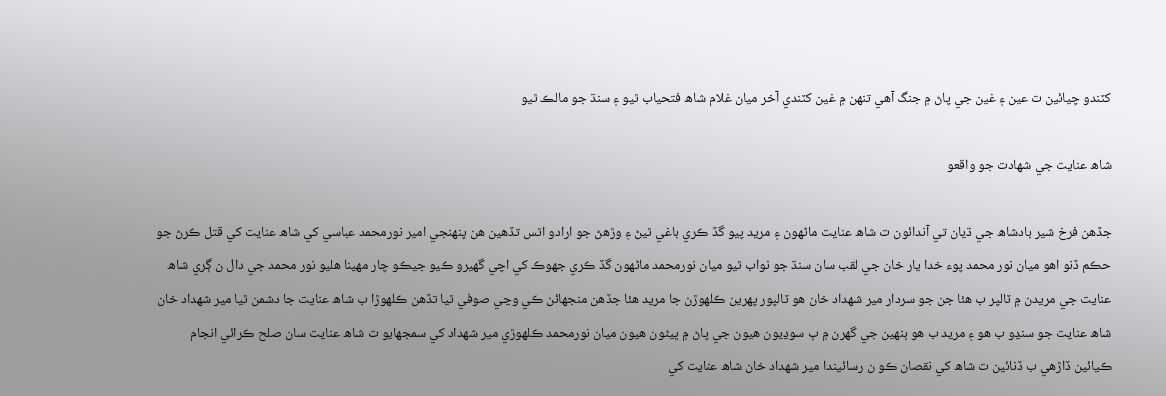کٽندو چيائين ت عين ۽ غين جي پاڻ ۾ جنگ آھي تنھن ۾ غين کٽندي آخر ميان غلام شاھ فتحياب ٿيو ۽ سنڌ جو مالڪ ٿيو

شاھ عنايت جي شھادت جو واقعو

جڏھن فرخ شير بادشاھ جي ڌيان تي آندائون ت شاھ عنايت ماڻھون ۽ مريد پيو گڏ ڪري باغي ٿيڻ ۽ وڙھڻ جو ارادو اٿس تڏھين ھن پنھنجي امير نورمحمد عباسي کي شاھ عنايت کي قتل ڪرڻ جو حڪم ڏنو اھو ميان نور محمد پوء خدا يار خان جي لقب سان سنڌ جو نواب ٿيو ميان نورمحمد ماڻھون گڏ ڪري جھوڪ کي اچي گھيرو ڪيو جيڪو چار مھينا ھليو نور محمد جي دال ن ڳري شاھ عنايت جي مريدن ۾ ٽالپر ب ھئا جن جو سردار مير شھداد خان ھو ٽالپور پھرين ڪلھوڙن جا مريد ھئا جڏھن منجھائن ڪي وڃي صوفي ٿيا تڏھن ڪلھوڙا ب شاھ عنايت جا دشمن ٿيا مير شھداد خان شاھ عنايت جو سنڍو ب ھو ۽ مريد ب ھو ٻنھين جي گھرن ۾ ٻ سوڍيون ھيون جي پاڻ ۾ ڀيڻون ھيون ميان نورمحمد ڪلھوڙي مير شھداد کي سمجھايو ت شاھ عنايت سان صلح ڪرائي انجام ڪيائين ڏاڙھي ب ڏنائين ت شاھ کي نقصان ڪو ن رسائيندا مير شھداد خان شاھ عنايت کي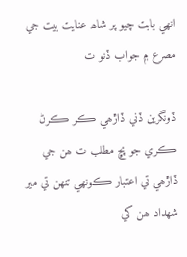انھي بابت چيو پر شاھ عنايت بيت جي مصرع ۾ جواب ڏنو ت

ڏونگرين ڏني ڏاڙھي ڪر ڪرڻ ڪري جو پڇ مطلب ت ھن جي ڏاڙھي تي اعتبار ڪونھي تنھن تي مير شھداد ھن کي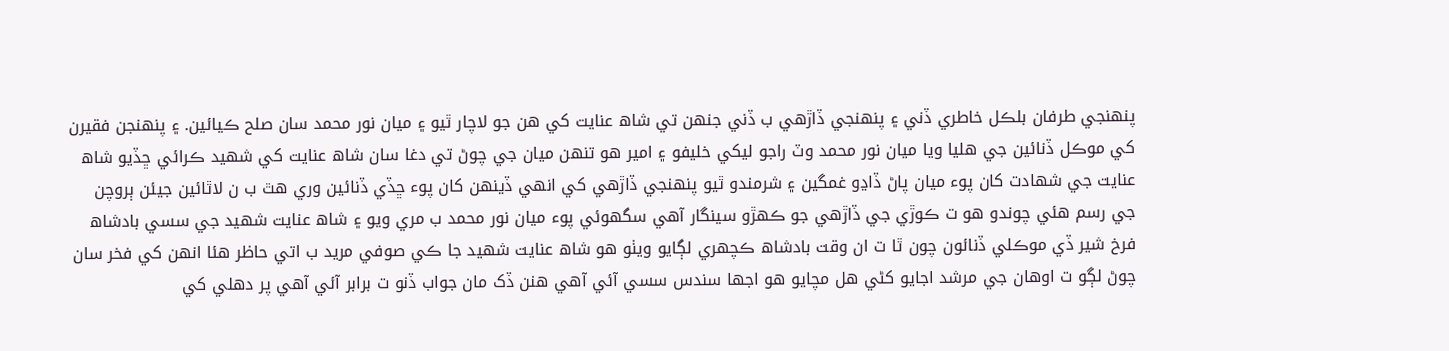پنھنجي طرفان بلڪل خاطري ڏني ۽ پنھنجي ڏاڙھي ب ڏني جنھن تي شاھ عنايت کي ھن جو لاچار ٿيو ۽ ميان نور محمد سان صلح ڪيائين. ۽ پنھنجن فقيرن کي موڪل ڏنائين جي ھليا ويا ميان نور محمد وٽ راجو ليکي خليفو ۽ امير ھو تنھن ميان جي چوڻ تي دغا سان شاھ عنايت کي شھيد ڪرائي ڇڏيو شاھ عنايت جي شھادت کان پوء ميان پاڻ ڏاڍو غمگين ۽ شرمندو ٿيو پنھنجي ڏاڙھي کي انھي ڏينھن کان پوء ڇڏي ڏنائين وري ھٿ ب ن لاٿائين جيئن ٻروچن جي رسم ھئي چوندو ھو ت ڪوڙي جي ڏاڙھي جو ڪھڙو سينگار آھي سگھوئي پوء ميان نور محمد ب مري ويو ۽ شاھ عنايت شھيد جي سسي بادشاھ فرخ شير ڏي موڪلي ڏنائون چون ٿا ت ان وقت بادشاھ ڪچھري لڳايو ويٺو ھو شاھ عنايت شھيد جا ڪي صوفي مريد ب اتي حاظر ھئا انھن کي فخر سان چوڻ لڳو ت اوھان جي مرشد اجايو کڻي ھل مچايو ھو اجھا سندس سسي آئي آھي ھنن ڏک مان جواب ڏنو ت برابر آئي آھي پر دھلي کي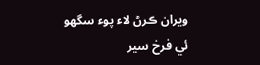ويران ڪرڻ لاء پوء سگھو ئي فرخ سير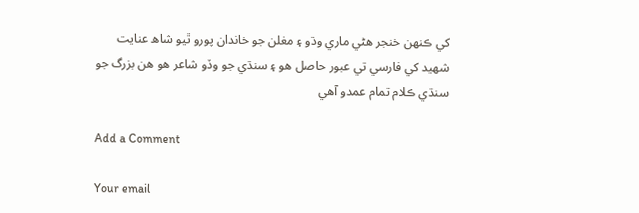کي ڪنھن خنجر ھڻي ماري وڌو ۽ مغلن جو خاندان پورو ٿيو شاھ عنايت شھيد کي فارسي تي عبور حاصل ھو ۽ سنڌي جو وڏو شاعر ھو ھن بزرگ جو سنڌي ڪلام تمام عمدو آھي

Add a Comment

Your email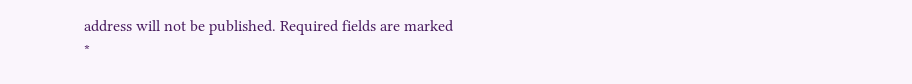address will not be published. Required fields are marked *